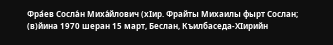Фра́ев Сосла́н Миха́йлович (хӀир. Фрайты Михаилы фырт Сослан; (в)йина 1970 шеран 15 март, Беслан, Къилбаседа-ХӀирийн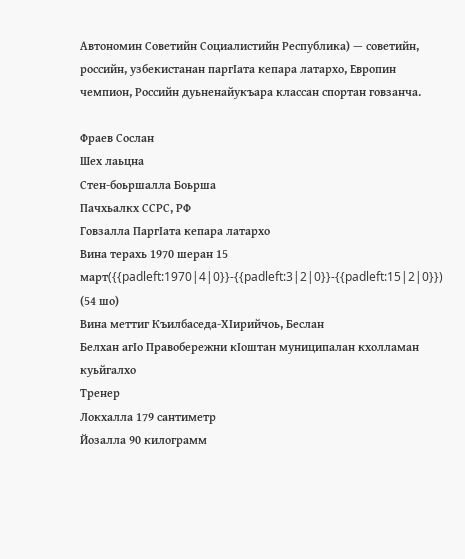Автономин Советийн Социалистийн Республика) — советийн, российн, узбекистанан паргӀата кепара латархо, Европин чемпион, Российн дуьненайукъара классан спортан говзанча.

Фраев Сослан
Шех лаьцна
Стен-боьршалла Боьрша
Пачхьалкх ССРС, РФ
Говзалла ПаргӀата кепара латархо
Вина терахь 1970 шеран 15 март({{padleft:1970|4|0}}-{{padleft:3|2|0}}-{{padleft:15|2|0}}) (54 шо)
Вина меттиг Къилбаседа-ХӀирийчоь, Беслан
Белхан агӀо Правобережни кӀоштан муниципалан кхолламан куьйгалхо
Тренер
Локхалла 179 сантиметр
Йозалла 90 килограмм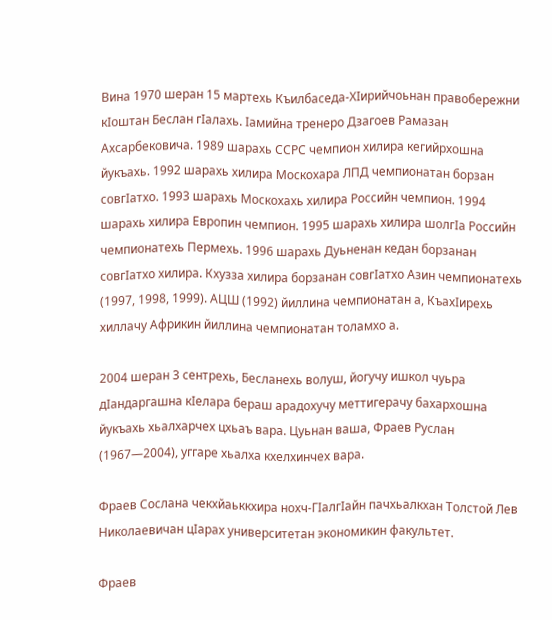Вина 1970 шеран 15 мартехь Къилбаседа-ХӀирийчоьнан правобережни кӀоштан Беслан гӀалахь. Ӏамийна тренеро Дзагоев Рамазан Ахсарбековича. 1989 шарахь ССРС чемпион хилира кегийрхошна йукъахь. 1992 шарахь хилира Москохара ЛПД чемпионатан борзан совгӀатхо. 1993 шарахь Москохахь хилира Российн чемпион. 1994 шарахь хилира Европин чемпион. 1995 шарахь хилира шолгӀа Российн чемпионатехь Пермехь. 1996 шарахь Дуьненан кедан борзанан совгӀатхо хилира. Кхузза хилира борзанан совгӀатхо Азин чемпионатехь (1997, 1998, 1999). АЦШ (1992) йиллина чемпионатан а, КъахӀирехь хиллачу Африкин йиллина чемпионатан толамхо а.

2004 шеран 3 сентрехь, Бесланехь волуш, йогучу ишкол чуьра дӀандаргашна кӀелара бераш арадохучу меттигерачу бахархошна йукъахь хьалхарчех цхьаъ вара. Цуьнан ваша, Фраев Руслан (1967—2004), уггаре хьалха кхелхинчех вара.

Фраев Сослана чекхйаьккхира нохч-ГӀалгӀайн пачхьалкхан Толстой Лев Николаевичан цӀарах университетан экономикин факультет.

Фраев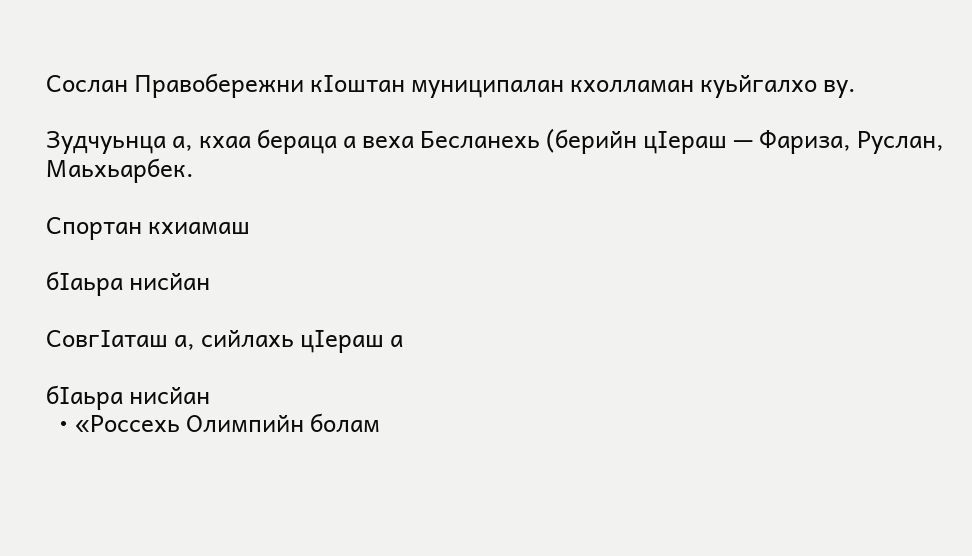Сослан Правобережни кӀоштан муниципалан кхолламан куьйгалхо ву.

Зудчуьнца а, кхаа бераца а веха Бесланехь (берийн цӀераш — Фариза, Руслан, Маьхьарбек.

Спортан кхиамаш

бӀаьра нисйан

СовгӀаташ а, сийлахь цӀераш а

бӀаьра нисйан
  • «Россехь Олимпийн болам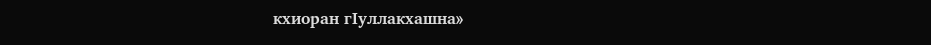кхиоран гӀуллакхашна»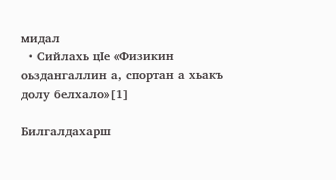мидал
  • Сийлахь цӀе «Физикин оьздангаллин а, спортан а хьакъ долу белхало»[1]

Билгалдахарш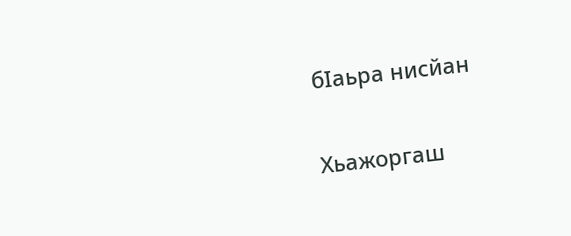бӀаьра нисйан

Хьажоргаш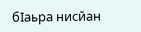бӀаьра нисйан